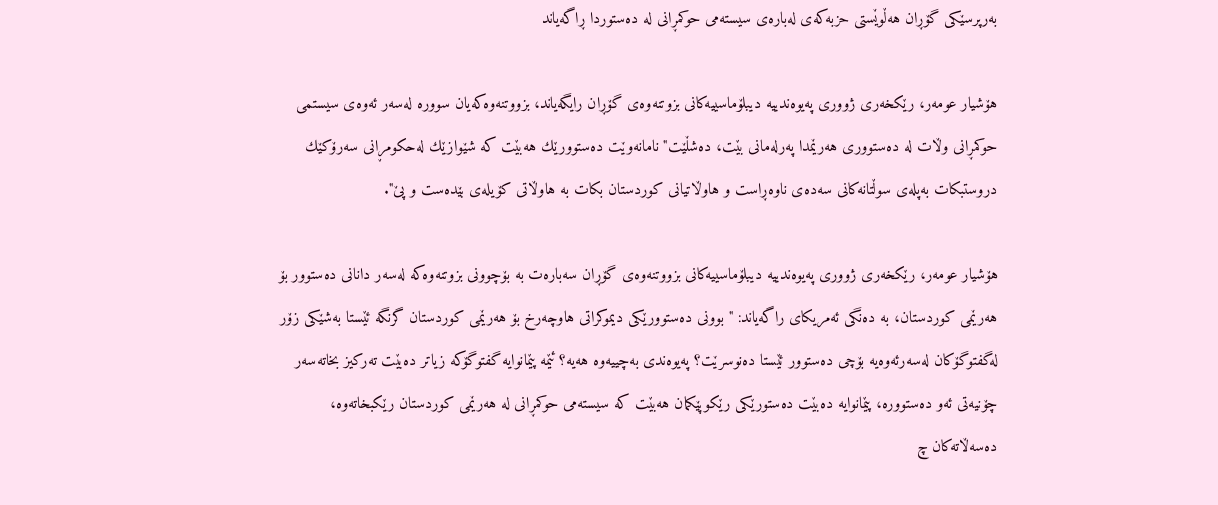بەرپرسێکی گۆڕان هەڵوێستی حزبەکەی لەبارەی سیسته‌می حوکمڕانی لە دەستوردا ڕاگەیاند

هۆشیار عومەر، رێکخەری ژووری پەیوەندییە دیبلۆماسییەکانی بزوتنەوەی گۆڕان رایگه‌یاند، بزووتنه‌وه‌كه‌یان سووره‌ له‌سه‌ر ئه‌وه‌ی سیستمی حوكمڕانی وڵات له‌ ده‌ستووری هه‌رێمدا په‌رله‌مانی بێت، ده‌شڵێت" نامانه‌وێت ده‌ستوورێك هه‌بێت كه‌ شێوازێك له‌حكومڕانی سه‌رۆكێك دروستبكات به‌پله‌ی سوڵتانه‌كانی سه‌ده‌ی ناوه‌ڕاست و هاوڵاتیانی كوردستان بكات به‌ هاوڵاتی كۆیله‌ی بێده‌ست و پێ".

هۆشیار عومه‌ر، رێکخەری ژووری پەیوەندییە دیبلۆماسییەکانی بزووتنەوەی گۆڕان سەبارەت بە بۆچوونی بزوتنەوەکە لەسەر دانانی دەستوور بۆ هەرێمی کوردستان، به‌ ده‌نگی ئه‌مریكای راگه‌یاند: "بوونی ده‌ستوورێكی دیموكراتی هاوچه‌رخ بۆ هه‌رێمی كوردستان گرنگه‌ ئێستا به‌شێكی زۆر له‌گفتوگۆكان له‌سه‌رئه‌وه‌یه‌ بۆچی ده‌ستوور ئێستا ده‌نوسرێت؟ په‌یوه‌ندی به‌چییه‌وه‌ هه‌یه‌؟ ئێمه‌ پێمانوایه‌ گفتوگۆكه‌ زیاتر ده‌بێت ته‌ركیز بخاته‌سه‌ر چۆنیه‌تی ئه‌و ده‌ستووره‌، پێمانوایه‌ ده‌بێت ده‌ستورێكی رێكوپێكمان هه‌بێت كه‌ سیسته‌می حوكمڕانی له‌ هه‌رێمی كوردستان رێكبخاته‌وه‌، ده‌سه‌ڵاته‌كان چ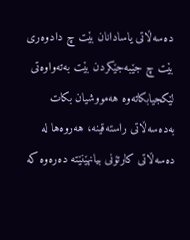ده‌سه‌ڵاتی یاسادانان بێت چ دادوه‌ری بێت چ جێبه‌جێكردن بێت به‌ته‌واوه‌تی لێكجیابكاته‌وه‌ هه‌مووشیان بكات به‌ده‌سه‌ڵاتی راسته‌قینه‌، هەروەها له‌ ده‌سه‌ڵاتی كارتۆنی بیانهێنێته‌ ده‌ره‌وه‌ كه‌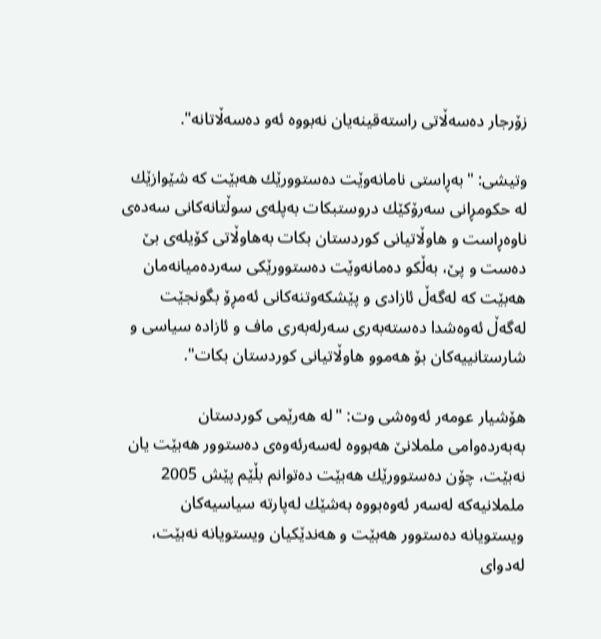زۆرجار ده‌سه‌ڵاتی راسته‌قینه‌یان نه‌بووه‌ ئه‌و ده‌سه‌ڵاتانه‌".

وتیشی: "به‌ڕاستی نامانه‌وێت ده‌ستوورێك هه‌بێت كه‌ شێوازێك له‌ حكومڕانی سه‌رۆكێك دروستبكات به‌پله‌ی سوڵتانه‌كانی سه‌ده‌ی ناوه‌ڕاست و هاوڵاتیانی كوردستان بكات به‌هاوڵاتی كۆیله‌ی بێ ده‌ست و پێ، به‌ڵكو ده‌مانه‌وێت ده‌ستوورێكی سه‌رده‌میانه‌مان هه‌بێت كه‌ له‌گه‌ڵ ئازادی و پێشكه‌وتنه‌كانی ئه‌مڕۆ بگونجێت لەگەڵ ئەوەشدا ده‌سته‌به‌ری سه‌رله‌به‌ری ماف و ئازاده‌ سیاسی و شارستانییه‌كان بۆ هه‌موو هاوڵاتیانی كوردستان بكات".

هۆشیار عومەر ئەوەشی وت: "له‌ هه‌رێمی كوردستان به‌به‌رده‌وامی ململانێ هه‌بووه‌ له‌سه‌رئه‌وه‌ی ده‌ستوور هه‌بێت یان نه‌بێت، چۆن ده‌ستوورێك هه‌بێت ده‌توانم بڵێم پێش 2005 ململانیه‌كه‌ له‌سه‌ر ئه‌وه‌بووه‌ به‌شێك له‌پارته‌ سیاسیه‌كان ویستویانه‌ ده‌ستوور هه‌بێت و هه‌ندێكیان ویستویانه‌ نه‌بێت، له‌دوای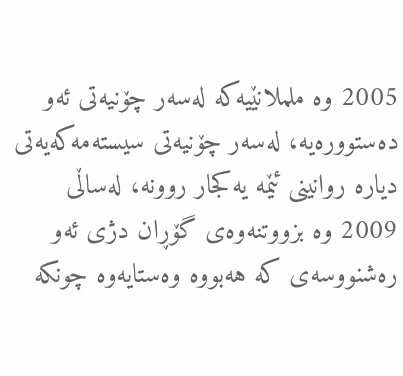2005 وه‌ ململانێیه‌كه‌ له‌سه‌ر چۆنیه‌تی ئه‌و ده‌ستوورەیه‌، له‌سه‌ر چۆنیه‌تی سیسته‌مه‌كه‌یه‌تی دیاره‌ روانینی ئێمه‌ یه‌كجار روونه‌، له‌ساڵی 2009 وه‌ بزووتنه‌وه‌ی گۆڕان دژی ئه‌و ره‌شنووسه‌ی كه‌ هه‌بووه‌ وه‌ستایه‌وه‌ چونكه‌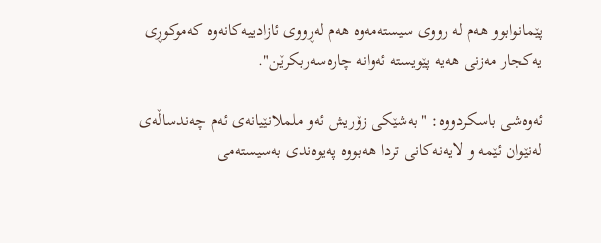پێمانوابوو هه‌م له‌ رووی سیسته‌مه‌وه‌ هه‌م له‌ڕووی ئازادییه‌كانه‌وه‌ كه‌موكوڕی یه‌كجار مه‌زنی هه‌یه‌ پێویسته‌ ئه‌وانه‌ چاره‌سه‌ربكرێن".

ئه‌وه‌شی باسكردووه‌: "به‌شێكی زۆریش ئه‌و ململانێیانه‌ی ئه‌م چه‌ندساڵه‌ی له‌نێوان ئێمه‌ و لایه‌نه‌كانی تردا هه‌بووه‌ په‌یوه‌ندی به‌سیسته‌می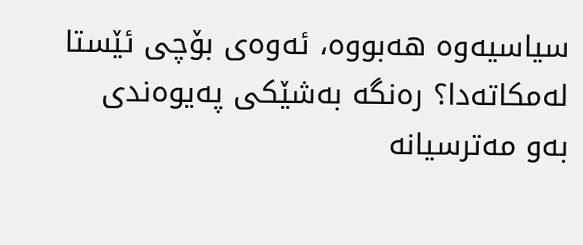سیاسیه‌وه‌ هه‌بووه‌، ئه‌وه‌ی بۆچی ئێستا له‌مكاته‌دا؟ ره‌نگه‌ به‌شێكی په‌یوه‌ندی به‌و مه‌ترسیانه‌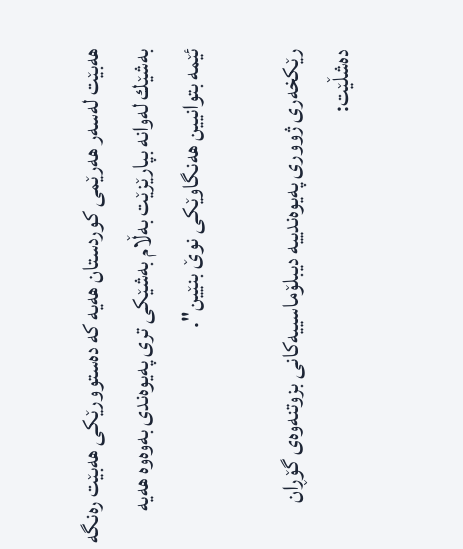هه‌بێت له‌سه‌ر هه‌رێمی كوردستان هه‌یه‌ كه‌ ده‌ستوورێكی هه‌بێت ره‌نگه‌ به‌شێك له‌وانه‌ بپارێزێت به‌ڵام به‌شێكی تری په‌یوه‌ندی به‌وه‌وه‌ هه‌یه‌ ئێمه‌ بتوانیین هه‌نگاوێكی نوێ بنێین".

رێکخەری ژووری پەیوەندییە دیبلۆماسییەکانی بزوتنەوەی گۆڕان دەشڵێت: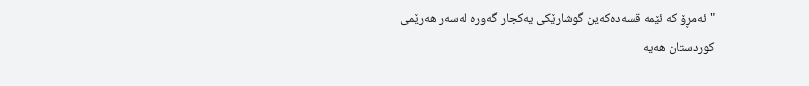"ئه‌مڕۆ كه‌ ئێمه‌ قسه‌ده‌كه‌ین گوشارێكی یه‌كجار گه‌وره‌ له‌سه‌ر هه‌رێمی كوردستان هه‌یه‌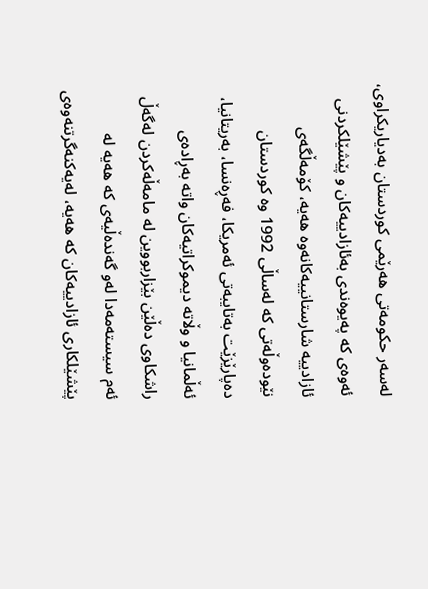له‌سه‌ر حكومه‌تی هه‌رێمی كوردستان به‌دیاریكراوی، ئه‌وه‌ی كه‌ په‌یوه‌ندی به‌ئازادییه‌كان و پێشێلكردنی ئازادییه‌ شارستانییه‌كانه‌وه‌ هه‌یه‌، كۆمه‌ڵگه‌ی نێوده‌وڵه‌تی كه‌ له‌ساڵی 1992 وه‌ كوردستان ده‌پارێزێت به‌تایبه‌تی ئه‌مریكا، فه‌ڕه‌نسا، به‌ریتانیا، ئه‌ڵمانیا و وڵاته‌ دیموكراتیه‌كان واته‌ به‌ڕاده‌ی راشكاوی ده‌ڵێن بێزاربووین له‌ مامه‌ڵه‌كردن له‌گه‌ڵ ئه‌م سیسته‌مه‌دا له‌و گه‌نده‌ڵیه‌ی كه‌ هه‌یه‌ له‌ پێشێلكاری ئازادییه‌كان كه‌ هه‌یه‌، له‌یه‌كنه‌گرتنه‌وه‌ی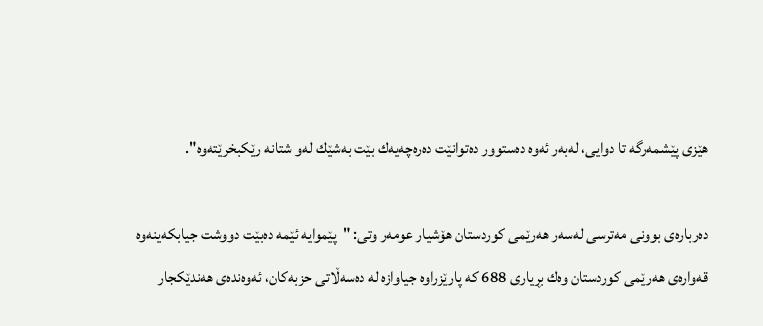هێزی پێشمه‌رگه‌ تا دوایی، له‌به‌ر ئه‌وه‌ ده‌ستوور ده‌توانێت ده‌ره‌چه‌یه‌ك بێت به‌شێك له‌و شتانه‌ رێكبخرێته‌وه‌".

دەربارەی بوونی مەترسی لەسەر هەرێمی کوردستان هۆشیار عومەر وتی: "پێموایه‌ ئێمه‌ ده‌بێت دووشت جیابكه‌ینه‌وه‌ قه‌واره‌ی هه‌رێمی كوردستان وه‌ك بڕیاری 688 كه‌ پارێزراوه‌ جیاوازه‌ له‌ ده‌سه‌ڵاتی حزبه‌كان، ئه‌وه‌نده‌ی هه‌ندێكجار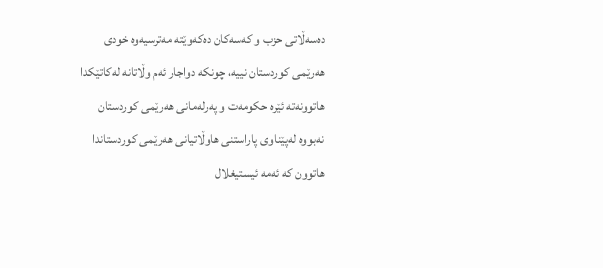ده‌سه‌ڵاتی حزب و كه‌سه‌كان ده‌كه‌وێته‌ مه‌ترسیه‌وه‌ خودی هه‌رێمی كوردستان نییه‌، چونكه‌ دواجار ئه‌م وڵاتانه‌ له‌كاتێكدا هاتوونه‌ته‌ ئێره‌ حكومه‌ت و په‌رله‌مانی هه‌رێمی كوردستان نه‌بووه‌ له‌پێناوی پاراستنی هاوڵاتیانی هه‌رێمی كوردستاندا هاتوون كه‌ ئه‌مه‌ ئیستیغلال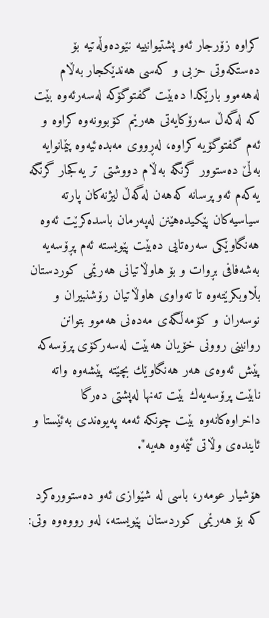كراوه‌ زۆرجار ئه‌و پشتیوانییه‌ نێوده‌وڵه‌تیه‌ بۆ ده‌ستكه‌وتی حزبی و كه‌سی هه‌ندێكجار به‌ڵام له‌هه‌موو بارێكدا ده‌بێت گفتوگۆكه‌ له‌سه‌رئه‌وه‌ بێت كه‌ له‌گه‌ڵ سه‌رۆكایه‌تی هه‌رێم كۆبوونه‌وه‌ كراوه‌ و ئه‌م گفتوگۆیه‌ كراوه‌، له‌ڕووی مه‌بده‌ئیه‌وه‌ پێمانوایه‌ به‌ڵێ ده‌ستوور گرنگه‌ به‌ڵام دووشتی تر یه‌كجار گرنگه‌ یه‌كه‌م ئه‌و پرسانه‌ كه‌هه‌ن له‌گه‌ڵ لیژنه‌كان پارته‌ سیاسیه‌كان پێكیده‌هێنن له‌په‌رمان باسده‌كرێت ئه‌وه‌ هه‌نگاوێكی سه‌ره‌تایی ده‌بێت پێویسته‌ ئه‌م پڕۆسه‌یه‌ به‌شه‌فافی بڕوات و بۆ هاوڵاتیانی هه‌رێمی كوردستان بڵاوبكرێته‌وه‌ تا ته‌واوی هاوڵاتیان رۆشنبیران و نوسه‌ران و كۆمه‌ڵگه‌ی مه‌ده‌نی هه‌موو بتوانن روانینی روونی خۆیان هه‌بێت له‌سه‌ركۆی پرۆسه‌كه‌ پێش ئه‌وه‌ی هه‌ر هه‌نگاوێك بچێته‌ پێشه‌وه‌ واته‌ نابێت پرۆسه‌یه‌ك بێت ته‌نها له‌پشتی ده‌رگا داخراوه‌كانه‌وه‌ بێت چونكه‌ ئه‌مه‌ په‌یوه‌ندی به‌ئێستا و ئاینده‌ی وڵاتی ئێمه‌وه‌ هه‌یه‌".

هۆشیار عومەر، باسی لە شێوازی ئەو دەستوورەکرد کە بۆ هەرێمی کوردستان پێویستە، لەو رووەوە وتی: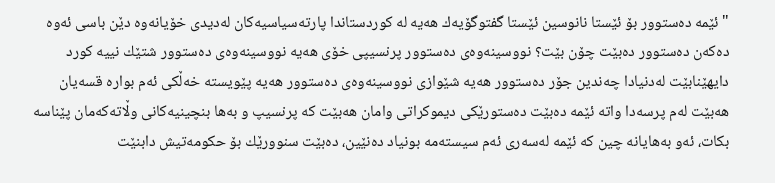"ئێمه‌ ده‌ستوور بۆ ئێستا نانوسین ئێستا گفتوگۆیه‌ك هه‌یه‌ له‌ كوردستاندا پارته‌سیاسیه‌كان له‌دیدی خۆیانه‌وه‌ دێن باسی ئه‌وه‌ ده‌كه‌ن ده‌ستوور ده‌بێت چۆن بێت؟ نووسینه‌وه‌ی ده‌ستوور پرنسیپی خۆی هه‌یه‌ نووسینه‌وه‌ی ده‌ستوور شتێك نییه‌ كورد دایهێنابێت له‌دنیادا چه‌ندین جۆر ده‌ستوور هه‌یه‌ شێوازی نووسینه‌وه‌ی ده‌ستوور هه‌یه‌ پێویسته‌ خه‌ڵكی ئه‌م بواره‌ قسه‌یان هه‌بێت له‌م پرسه‌دا واته‌ ئێمه‌ ده‌بێت ده‌ستورێكی دیموكراتی وامان هه‌بێت كه‌ پرنسیپ و به‌ها بنچینیه‌كانی وڵاته‌كه‌مان پێناسه‌ بكات، ئه‌و به‌هایانه‌ چین كه‌ ئێمه‌ له‌سه‌ری ئه‌م سیسته‌مه‌ بونیاد ده‌نێین، ده‌بێت سنوورێك بۆ حكومه‌تیش دابنێت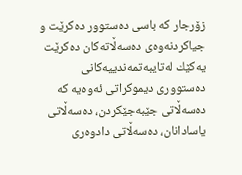زۆرجار كه‌ باسی ده‌ستوور ده‌كرێت و جیاكردنه‌وه‌ی ده‌سه‌ڵاته‌كان ده‌كرێت یه‌كێك له‌تایبه‌تمه‌ندییه‌كانی ده‌ستووری دیموكراتی ئه‌وه‌یه‌ كه‌ ده‌سه‌ڵاتی جێبه‌جێكردن، ده‌سه‌ڵاتی یاسادانان، ده‌سه‌ڵاتی دادوه‌ری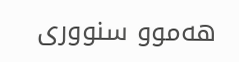هه‌موو سنووری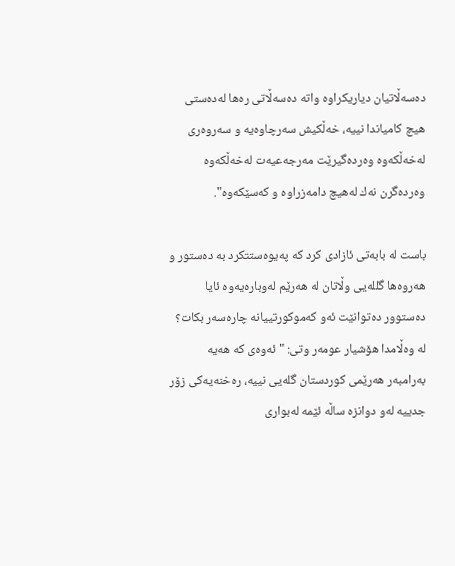ده‌سه‌ڵاتیان دیاریكراوه‌ واته‌ ده‌سه‌ڵاتی ره‌ها له‌ده‌ستی هیچ كامیاندا نییه‌، خه‌ڵكیش سه‌رچاوه‌یه‌ و سه‌روه‌ری له‌خه‌ڵكه‌وه‌ وه‌رده‌گیرێت مه‌رجه‌عیه‌ت له‌خه‌ڵكه‌وه‌ وه‌رده‌گرن نه‌ك له‌هیچ دامه‌زراوه‌ و كه‌سێكه‌وه‌".

باست لە بابەتی ئازادی کرد کە پەیوەستتکرد بە دەستور و هەروەها گللەیی وڵاتان لە هەرێم لەوبارەیەوە ئایا دەستوور دەتوانێت ئەو کەموکورتییانە چارەسەر بکات؟ لە وەڵامدا هۆشیار عومەر وتی: "ئه‌وه‌ی كه‌ هه‌یه‌ به‌رامبه‌ر هه‌رێمی كوردستان گله‌یی نییه‌، ره‌خنه‌یه‌كی زۆر جدییه‌ له‌و دوانزه‌ ساڵه‌ ئێمه‌ له‌بواری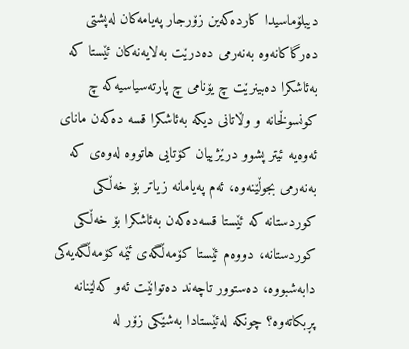دیبلۆماسیدا كارده‌كه‌ین زۆرجار په‌یامه‌كان له‌پشتی ده‌رگاكانه‌وه‌ به‌نه‌رمی ده‌درێت به‌لایه‌نه‌كان ئێستا كه‌ به‌ئاشكرا ده‌بینرێت چ یۆنامی چ پارته‌سیاسیه‌كه‌ چ كونسوڵخانه‌ و وڵاتانی دیكه‌ به‌ئاشكرا قسه‌ ده‌كه‌ن مانای ئه‌وه‌یه‌ ئیتر پشوو درێژییان كۆتایی هاتووه‌ له‌وه‌ی كه‌ به‌نه‌رمی بجوڵێنه‌وه‌، ئه‌م په‌یامانه‌ زیاتر بۆ خه‌ڵكی كوردستانه‌ كه‌ ئێستا قسه‌ده‌كه‌ن به‌ئاشكرا بۆ خه‌ڵكی كوردستانه‌، دووه‌م ئێستا كۆمه‌ڵگه‌ی ئێمه‌ كۆمه‌ڵگه‌یه‌كی دابه‌شبووه‌، ده‌ستوور تاچه‌ند ده‌توانێت ئه‌و كه‌لێنانه‌ پڕبكاته‌وه‌؟ چونكه‌ له‌ئێستادا به‌شێكی زۆر له‌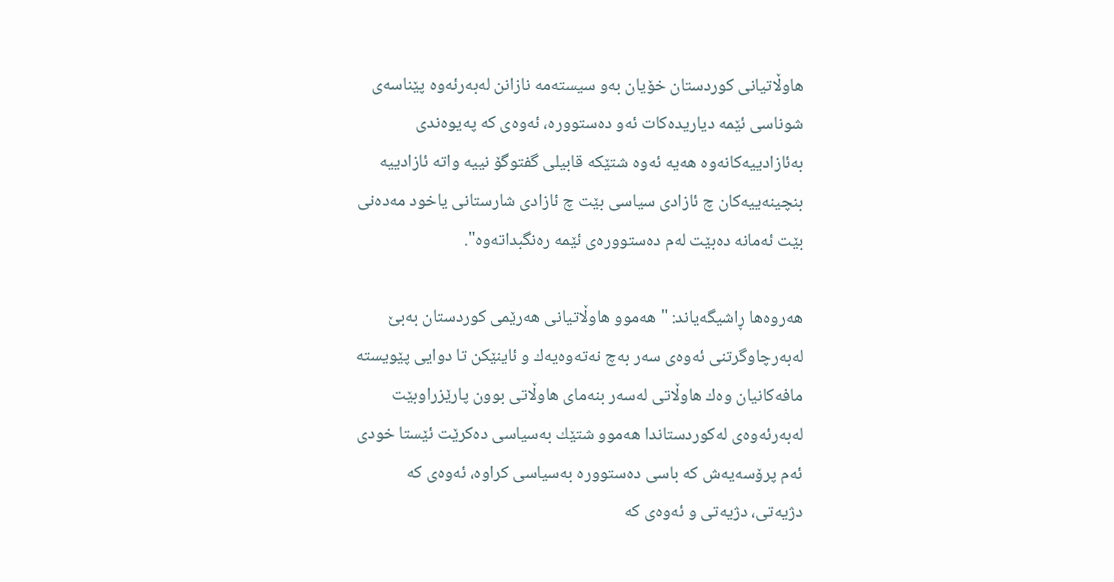هاوڵاتیانی كوردستان خۆیان به‌و سیسته‌مه‌ نازانن له‌به‌رئه‌وه‌ پێناسه‌ی شوناسی ئێمه‌ دیاریده‌كات ئه‌و ده‌ستووره‌، ئه‌وه‌ی كه‌ په‌یوه‌ندی به‌ئازادییه‌كانه‌وه‌ هه‌یه‌ ئه‌وه‌ شتێكه‌ قابیلی گفتوگۆ نییه‌ واته‌ ئازادییه‌ بنچینه‌ییه‌كان چ ئازادی سیاسی بێت چ ئازادی شارستانی یاخود مه‌ده‌نی بێت ئه‌مانه‌ ده‌بێت له‌م ده‌ستووره‌ی ئێمه‌ ره‌نگبداته‌وه‌".

هەروەها ڕاشیگەیاند: "هه‌موو هاوڵاتیانی هه‌رێمی كوردستان به‌بێ له‌به‌رچاوگرتنی ئه‌وه‌ی سه‌ر به‌چ نه‌ته‌وه‌یه‌ك و ئاینێكن تا دوایی پێویسته‌ مافه‌كانیان وه‌ك هاوڵاتی له‌سه‌ر بنه‌مای هاوڵاتی بوون پارێزراوبێت له‌به‌رئه‌وه‌ی له‌كوردستاندا هه‌موو شتێك به‌سیاسی ده‌كرێت ئێستا خودی ئه‌م پرۆسه‌یه‌ش كه‌ باسی ده‌ستووره‌ به‌سیاسی كراوه‌، ئه‌وه‌ی كه‌ دژیه‌تی، دژیه‌تی و ئه‌وه‌ی كه‌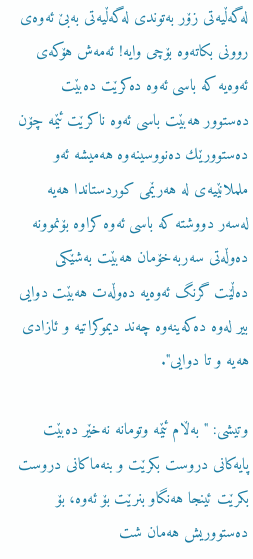له‌گه‌ڵیه‌تی زۆر به‌توندی له‌گه‌ڵیه‌تی به‌بێ ئه‌وه‌ی روونی بكاته‌وه‌ بۆچی وایه‌! ئه‌مه‌ش هۆكه‌ی ئه‌وه‌یه‌ كه‌ باسی ئه‌وه‌ ده‌كرێت ده‌بێت ده‌ستوور هه‌بێت باسی ئه‌وه‌ ناكرێت ئێمه‌ چۆن ده‌ستوورێك ده‌نووسینه‌وه‌ هه‌میشه‌ ئه‌و ململانێیه‌ی له‌ هه‌رێمی كوردستاندا هه‌یه‌ له‌سه‌ر دووشته‌ كه‌ باسی ئه‌وه‌ كراوه‌ بۆنموونه‌ ده‌وڵه‌تی سه‌ربه‌خۆمان هه‌بێت به‌شێكی ده‌ڵێت گرنگ ئه‌وه‌یه‌ ده‌وڵه‌ت هه‌بێت دوایی بیر له‌وه‌ ده‌كه‌ینه‌وه‌ چه‌ند دیموكراتیه‌ و ئازادی هه‌یه‌ و تا دوایی".

وتیشی: "به‌ڵام ئێمه‌ وتومانه‌ نه‌خێر ده‌بێت پایه‌كانی دروست بكرێت و بنه‌ماكانی دروست بكرێت ئینجا هه‌نگاو بنرێت بۆ ئه‌وه‌، بۆ ده‌ستووریش هه‌مان شت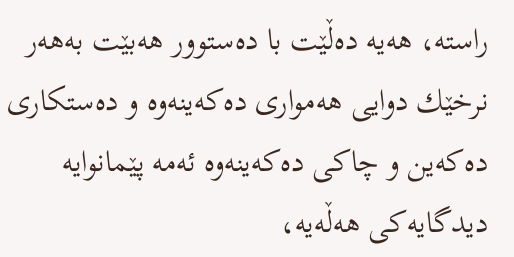راسته‌، هه‌یه‌ ده‌ڵێت با ده‌ستوور هه‌بێت به‌هه‌ر نرخێك دوایی هه‌مواری ده‌كه‌ینه‌وه‌ و ده‌ستكاری ده‌كه‌ین و چاكی ده‌كه‌ینه‌وه‌ ئه‌مه‌ پێمانوایه‌ دیدگایه‌كی هه‌ڵه‌یه‌،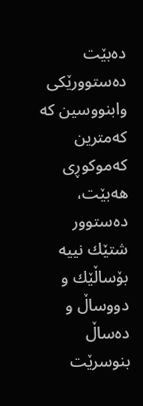ده‌بێت ده‌ستوورێكی وابنووسین كه‌ كه‌مترین كه‌موكوڕی هه‌بێت، ده‌ستوور شتێك نییه‌ بۆساڵێك و دووساڵ و ده‌ساڵ بنوسرێت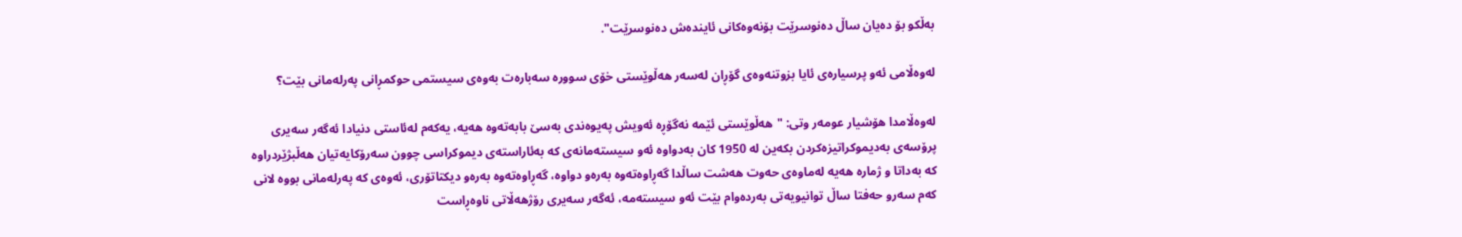به‌ڵكو بۆ ده‌یان ساڵ ده‌نوسرێت بۆنه‌وه‌كانی ئاینده‌ش ده‌نوسرێت".

لەوەڵامی ئەو پرسیارەی ئایا بزوتنەوەی گۆڕان لەسەر هەڵوێستی خۆی سوورە سەبارەت بەوەی سیستمی حوکمڕانی پەرلەمانی بێت؟

لەوەڵامدا هۆشیار عومەر وتی: "هه‌ڵوێستی ئێمه‌ نه‌گۆڕه‌ ئه‌ویش په‌یوه‌ندی به‌سێ بابه‌ته‌وه‌ هه‌یه‌، یه‌كه‌م له‌ئاستی دنیادا ئه‌گه‌ر سه‌یری پرۆسه‌ی به‌دیموكراتیزه‌كردن بكه‌ین له‌ 1950 كان به‌دواوه‌ ئه‌و سیسته‌مانه‌ی كه‌ به‌ئاراسته‌ی دیموكراسی چوون سه‌رۆكایه‌تیان هه‌ڵبژێردراوه‌ كه‌ به‌داتا و ژماره‌ هه‌یه‌ له‌ماوه‌ی حه‌وت هه‌شت ساڵدا گه‌ڕاوه‌ته‌وه‌ به‌ره‌و دواوه‌، گه‌ڕاوه‌ته‌وه‌ به‌ره‌و دیكتاتۆری، ئه‌وه‌ی كه‌ په‌رله‌مانی بووه‌ لانی كه‌م سه‌رو حه‌فتا ساڵ توانیویه‌تی به‌رده‌وام بێت ئه‌و سیسته‌مه‌، ئه‌گه‌ر سه‌یری رۆژهه‌ڵاتی ناوه‌ڕاست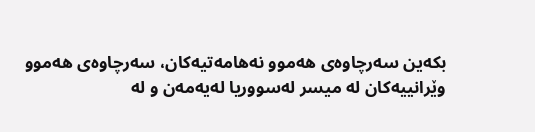بكه‌ین سه‌رچاوه‌ی هه‌موو نه‌هامه‌تیه‌كان، سه‌رچاوه‌ی هه‌موو وێرانییه‌كان له‌ میسر له‌سووریا له‌یه‌مه‌ن و له‌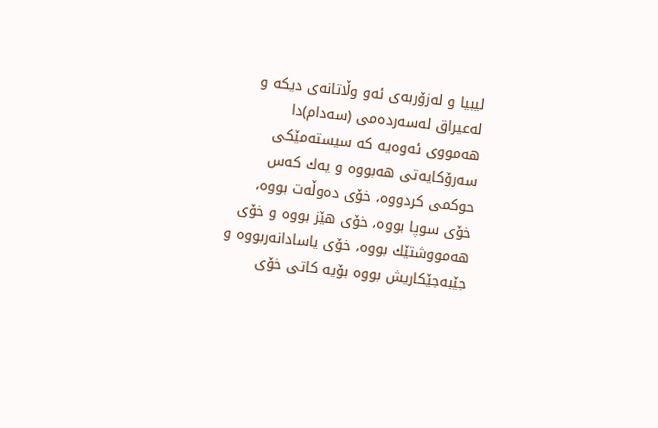لیبیا و له‌زۆربه‌ی ئه‌و وڵاتانه‌ی دیكه‌ و له‌عیراق له‌سه‌رده‌می (سه‌دام)دا هه‌مووی ئه‌وه‌یه‌ كه‌ سیسته‌مێكی سه‌رۆكایه‌تی هه‌بووه‌ و یه‌ك كه‌س حوكمی كردووه‌، خۆی ده‌وڵه‌ت بووه‌، خۆی سوپا بووه‌، خۆی هێز بووه‌ و خۆی هه‌مووشتێك بووه‌، خۆی یاسادانه‌ربووه‌ و جێبه‌جێكاریش بووه‌ بۆیه‌ كاتی خۆی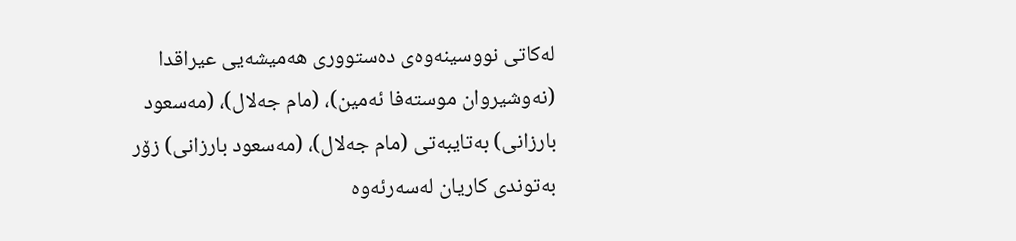له‌كاتی نووسینه‌وه‌ی ده‌ستووری هه‌میشه‌یی عیراقدا (نه‌وشیروان موسته‌فا ئه‌مین)، (مام جه‌لال)، (مه‌سعود بارزانی) به‌تایبه‌تی (مام جه‌لال)، (مه‌سعود بارزانی) زۆر به‌توندی كاریان له‌سه‌رئه‌وه‌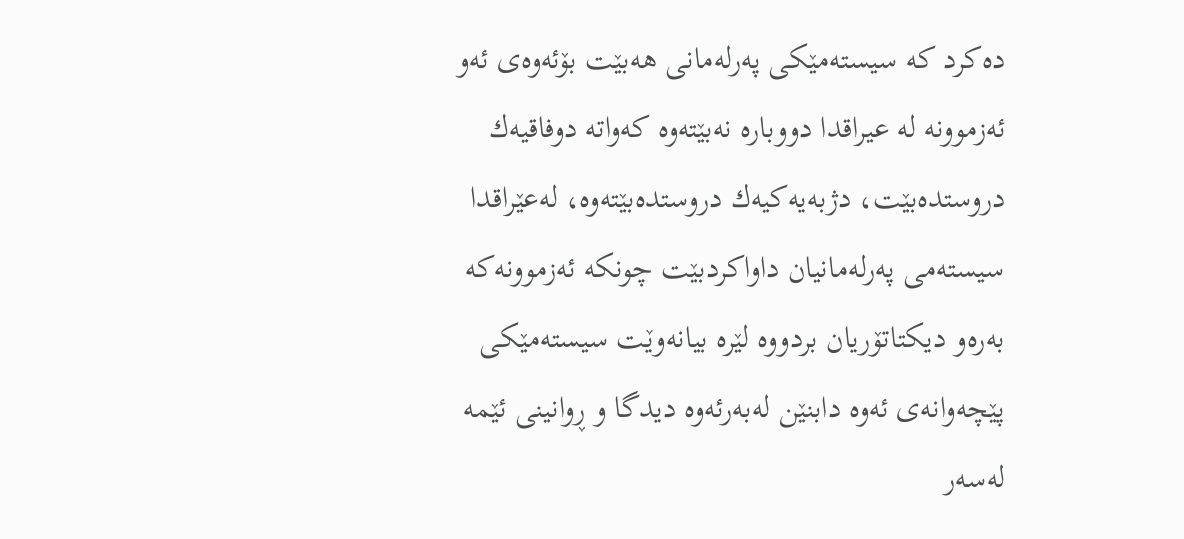ده‌كرد كه‌ سیسته‌مێكی په‌رله‌مانی هه‌بێت بۆئه‌وه‌ی ئه‌و ئه‌زموونه‌ له‌ عیراقدا دووباره‌ نه‌بێته‌وه‌ كه‌واته‌ دوفاقیه‌ك دروستده‌بێت، دژبه‌یه‌كیه‌ك دروستده‌بێته‌وه‌، له‌عێراقدا سیسته‌می په‌رله‌مانیان داواكردبێت چونكه‌ ئه‌زموونه‌كه‌ به‌ره‌و دیكتاتۆریان بردووه‌ لێره‌ بیانه‌وێت سیسته‌مێكی پێچه‌وانه‌ی ئه‌وه‌ دابنێن له‌به‌رئه‌وه‌ دیدگا و ڕوانینی ئێمه‌ له‌سه‌ر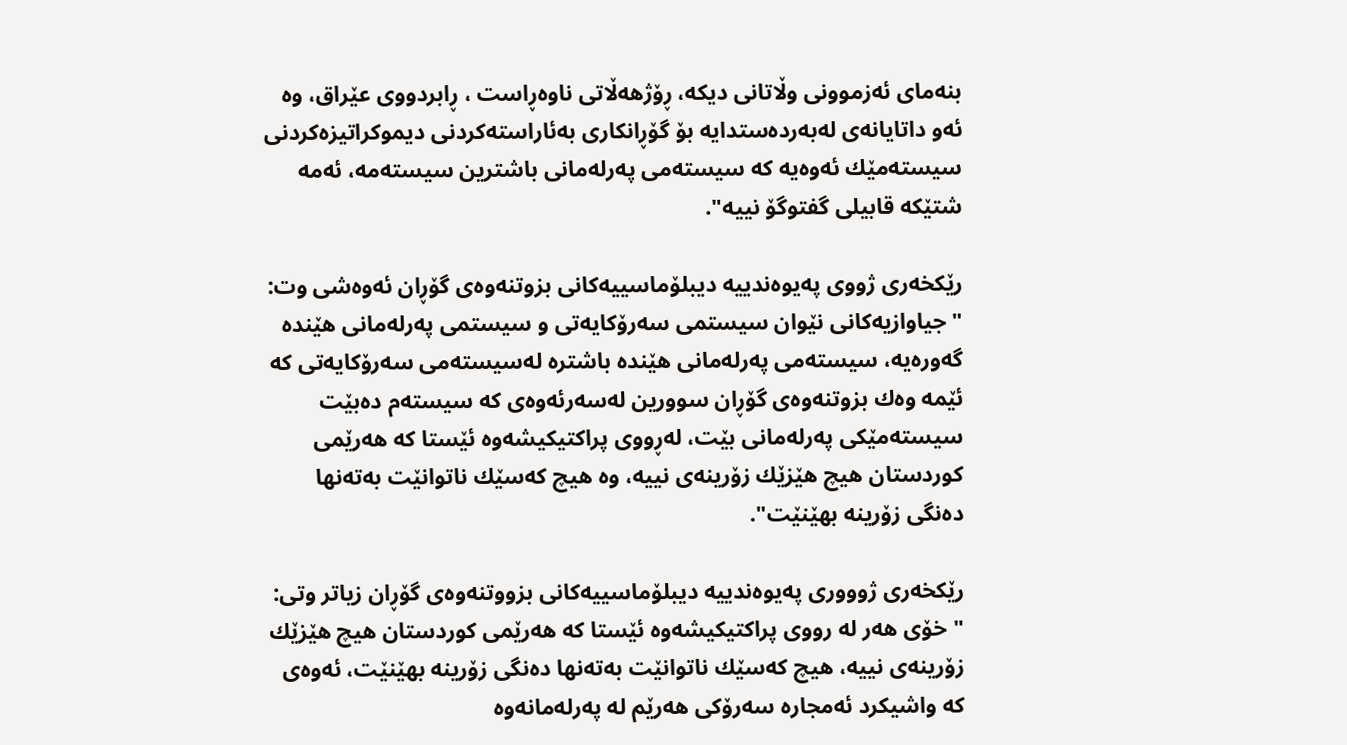بنه‌مای ئه‌زموونی وڵاتانی دیكه‌، ڕۆژهه‌ڵاتی ناوه‌ڕاست ، ڕابردووی عێراق، وه‌ ئه‌و داتایانه‌ی له‌به‌رده‌ستدایه‌ بۆ گۆڕانكاری به‌ئاراسته‌كردنی دیموكراتیزه‌كردنی سیسته‌مێك ئه‌وه‌یه‌ كه‌ سیسته‌می په‌رله‌مانی باشترین سیسته‌مه‌، ئه‌مه‌ شتێكه‌ قابیلی گفتوگۆ نییه‌".

رێکخەری ژووی پەیوەندییە دیبلۆماسییەکانی بزوتنەوەی گۆڕان ئەوەشی وت: "جیاوازیه‌کانی نێوان سیستمی سەرۆکایەتی و سیستمی پەرلەمانی هێنده‌ گه‌وره‌یه‌، سیسته‌می په‌رله‌مانی هێنده‌ باشتره‌ له‌سیسته‌می سه‌رۆكایه‌تی كه‌ ئێمه‌ وه‌ك بزوتنه‌وه‌ی گۆڕان سوورین له‌سه‌رئه‌وه‌ی كه‌ سیسته‌م ده‌بێت سیسته‌مێكی په‌رله‌مانی بێت، له‌ڕووی پراكتیكیشه‌وه‌ ئێستا كه‌ هه‌رێمی كوردستان هیچ هێزێك زۆرینه‌ی نییه‌، وه‌ هیچ كه‌سێك ناتوانێت به‌ته‌نها ده‌نگی زۆرینه‌ بهێنێت".

رێکخەری ژوووری پەیوەندییە دیبلۆماسییەکانی بزووتنەوەی گۆڕان زیاتر وتی: "خۆی هه‌ر له‌ رووی پراكتیكیشه‌وه‌ ئێستا كه‌ هه‌رێمی كوردستان هیچ هێزێك زۆرینه‌ی نییه‌، هیچ كه‌سێك ناتوانێت به‌ته‌نها ده‌نگی زۆرینه‌ بهێنێت، ئه‌وه‌ی كه‌ واشیكرد ئه‌مجاره‌ سه‌رۆكی هه‌رێم له‌ په‌رله‌مانه‌وه‌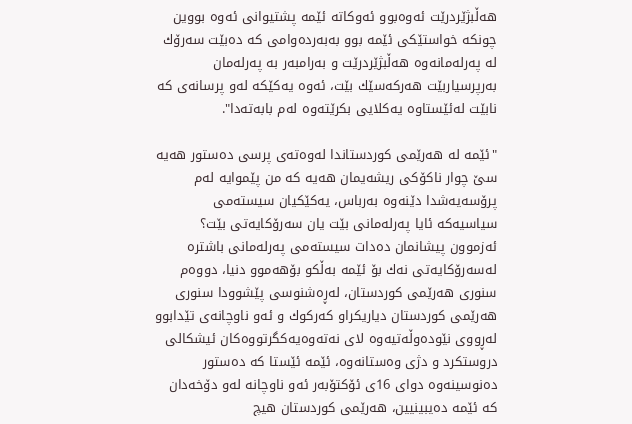هه‌ڵبژێردرێت ئه‌وه‌بوو ئه‌وكاته‌ ئێمه‌ پشتیوانی ئه‌وه‌ بووین چونكه‌ خواستێكی ئێمه‌ بوو به‌به‌رده‌وامی كه‌ ده‌بێت سه‌رۆك له‌ په‌رله‌مانه‌وه‌ هه‌ڵبژێردرێت و به‌رامبه‌ر به‌ په‌رله‌مان به‌رپرسیاربێت هه‌ركه‌سێك بێت، ئه‌وه‌ یه‌كێكه‌ له‌و پرسانه‌ی كه‌ نابێت له‌ئێستاوه‌ یه‌كلایی بكرێته‌وه‌ له‌م بابه‌ته‌دا".

"ئێمه‌ له‌ هه‌رێمی كوردستاندا له‌وه‌ته‌ی پرسی ده‌ستور هه‌یه‌ سێ چوار ناكۆكی ریشه‌یمان هه‌یه‌ كه‌ من پێموایه‌ له‌م پرۆسه‌یه‌شدا دێنه‌وه‌ به‌رباس، یه‌كێكیان سیسته‌می سیاسیه‌كه‌ ئایا په‌رله‌مانی بێت یان سه‌رۆكایه‌تی بێت؟ ئه‌زموون پیشانمان ده‌دات سیسته‌می په‌رله‌مانی باشتره‌ له‌سه‌رۆكایه‌تی نه‌ك بۆ ئێمه‌ به‌ڵكو بۆهه‌موو دنیا، دووه‌م سنوری هه‌رێمی كوردستان، له‌ڕه‌شنوسی پێشوودا سنوری هه‌رێمی كوردستان دیاریكراو كه‌ركوك و ئه‌و ناوچانه‌ی تێدابوو له‌ڕووی نێوده‌وڵه‌تیه‌وه‌ لای نه‌ته‌وه‌یه‌كگرتووه‌كان ئیشكالی دروستكرد و دژی وه‌ستانه‌وه‌، ئێمه‌ ئێستا كه‌ ده‌ستور ده‌نوسینه‌وه‌ دوای 16ی ئۆكتۆبه‌ر ئه‌و ناوچانه‌ له‌و دۆخه‌دان كه‌ ئێمه‌ ده‌یبینیین، هه‌رێمی كوردستان هیچ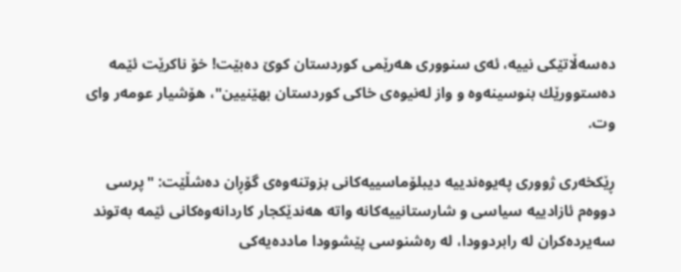ده‌سه‌ڵاتێكی نییه‌، ئه‌ی سنووری هه‌رێمی كوردستان كوێ ده‌بێت! خۆ ناكرێت ئێمه‌ ده‌ستوورێك بنوسینه‌وه‌ و واز له‌نیوه‌ی خاكی كوردستان بهێنیین"، هۆشیار عومەر وای وت.

ڕێکخەری ژووری پەیوەندییە دیبلۆماسییەکانی بزوتنەوەی گۆڕان دەشڵێت: "پرسی دووه‌م ئازادییه‌ سیاسی و شارستانییه‌كانه‌ واته‌ هه‌ندێكجار كاردانه‌وه‌كانی ئێمه‌ به‌توند سه‌یرده‌كران له‌ رابردوودا، له‌ ره‌شنوسی پێشوودا مادده‌یه‌كی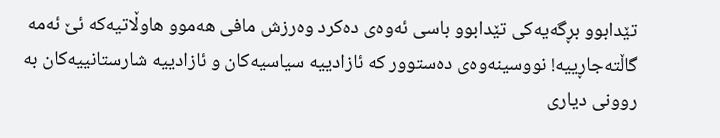تێدابوو بڕگه‌یه‌كی تێدابوو باسی ئه‌وه‌ی ده‌كرد وه‌رزش مافی هه‌موو هاوڵاتیه‌كه‌ ئێ ئه‌مه‌ گاڵته‌جاڕییه‌! نووسینه‌وه‌ی ده‌ستوور كه‌ ئازادییه‌ سیاسیه‌كان و ئازادییه‌ شارستانییه‌كان به‌ روونی دیاری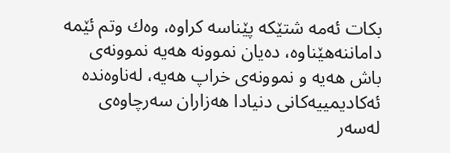بكات ئه‌مه‌ شتێكه‌ پێناسه‌ كراوه‌، وه‌ك وتم ئێمه‌ داماننه‌هێناوه‌، ده‌یان نموونه‌ هه‌یه‌ نموونه‌ی باش هه‌یه‌ و نموونه‌ی خراپ هه‌یه‌، له‌ناوه‌نده‌ ئه‌كادیمییه‌كانی دنیادا هه‌زاران سه‌رچاوه‌ی له‌سه‌ر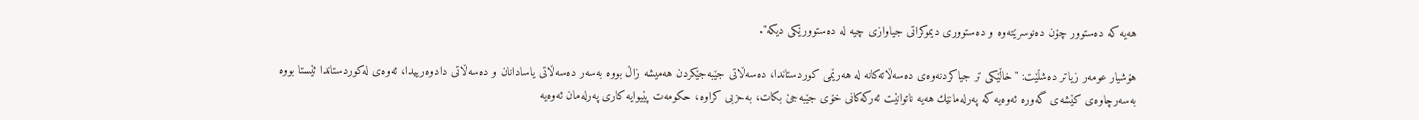هه‌یه‌ كه‌ ده‌ستوور چۆن ده‌نوسرێته‌وه‌ و ده‌ستووری دیموكراتی جیاوازی چیه‌ له‌ ده‌ستوورێكی دیكه‌".

هۆشیار عومەر زیاتر دەشڵێت: "خاڵێكی تر جیاكردنه‌وه‌ی ده‌سه‌ڵاته‌كانه‌ له‌ هه‌رێمی كوردستاندا، ده‌سه‌ڵاتی جێبه‌جێكردن هه‌میشه‌ زاڵ بووه‌ به‌سه‌ر ده‌سه‌ڵاتی یاسادانان و ده‌سه‌ڵاتی دادوه‌رییدا، ئه‌وه‌ی له‌كوردستاندا ئێستا بووه‌ به‌سه‌رچاوه‌ی كێشه‌ی گه‌وره‌ ئه‌وه‌یه‌ كه‌ په‌رله‌مانێك هه‌یه‌ ناتوانێت ئه‌ركه‌كانی خۆی جێبه‌جێ بكات، به‌حزبی كراوه‌، حكومه‌ت پێیوایه‌ كاری په‌رله‌مان ئه‌وه‌یه‌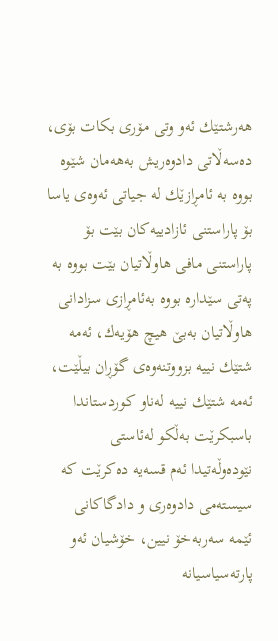هه‌رشتێك ئه‌و وتی مۆری بكات بۆی، ده‌سه‌ڵاتی دادوه‌ریش به‌هه‌مان شێوه‌ بووه‌ به‌ ئامڕازێك له‌ جیاتی ئه‌وه‌ی یاسا بۆ پاراستنی ئازادییه‌كان بێت بۆ پاراستنی مافی هاوڵاتیان بێت بووه‌ به‌ په‌تی سێداره‌ بووه‌ به‌ئامڕازی سزادانی هاوڵاتیان به‌بێ هیچ هۆیه‌ك، ئه‌مه‌ شتێك نییه‌ بزووتنه‌وه‌ی گۆڕان بیڵێت، ئه‌مه‌ شتێك نییه‌ له‌ناو كوردستاندا باسبكرێت به‌ڵكو له‌ئاستی نێوده‌وڵه‌تیدا ئه‌م قسه‌یه‌ ده‌كرێت كه‌ سیسته‌می دادوه‌ری و دادگاكانی ئێمه‌ سه‌ربه‌خۆ نیین، خۆشیان ئه‌و پارته‌سیاسیانه‌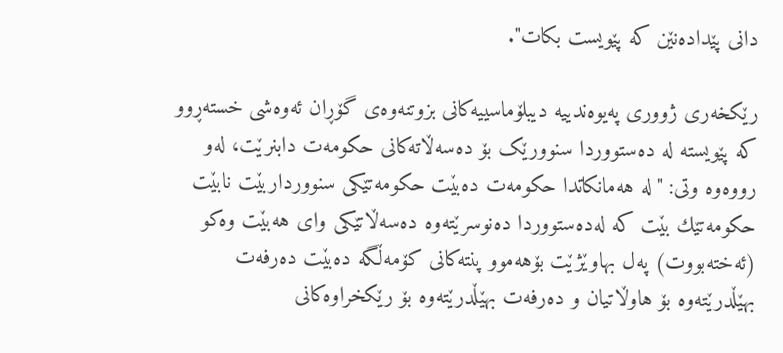دانی پێداده‌نێن كه‌ پێویست بكات".

رێکخەری ژووری پەیوەندییە دیبلۆماسییەکانی بزوتنەوەی گۆڕان ئەوەشی خستەڕوو کە پێویستە لە دەستووردا سنوورێک بۆ دەسەڵاتەکانی حکومەت دابنرێت، لەو رووەوە وتی: "له‌ هه‌مانكاتدا حكومه‌ت ده‌بێت حكومه‌تێكی سنوورداربێت نابێت حكومه‌تێك بێت كه‌ له‌ده‌ستووردا ده‌نوسرێته‌وه‌ ده‌سه‌ڵاتێكی وای هه‌بێت وه‌كو (ئه‌خته‌بووت) په‌ل بهاوێژێت بۆهه‌موو پنته‌كانی كۆمه‌ڵگه‌ ده‌بێت ده‌رفه‌ت بهێڵدرێته‌وه‌ بۆ هاوڵاتیان و ده‌رفه‌ت بهێڵدرێته‌وه‌ بۆ رێكخراوه‌كانی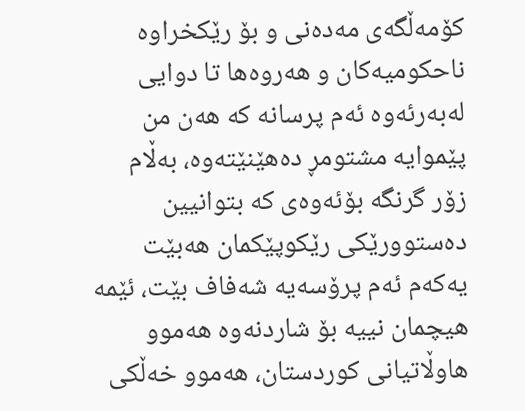كۆمه‌ڵگه‌ی مه‌ده‌نی و بۆ رێكخراوه‌ ناحكومیه‌كان و هه‌روه‌ها تا دوایی له‌به‌رئه‌وه‌ ئه‌م پرسانه‌ كه‌ هه‌ن من پێموایه‌ مشتومڕ ده‌هێنێته‌وه‌، به‌ڵام زۆر گرنگه‌ بۆئه‌وه‌ی كه‌ بتوانیین ده‌ستوورێكی رێكوپێكمان هه‌بێت یه‌كه‌م ئه‌م پرۆسه‌یه‌ شه‌فاف بێت، ئێمه‌ هیچمان نییه‌ بۆ شاردنه‌وه‌ هه‌موو هاوڵاتیانی كوردستان، هه‌موو خه‌ڵكی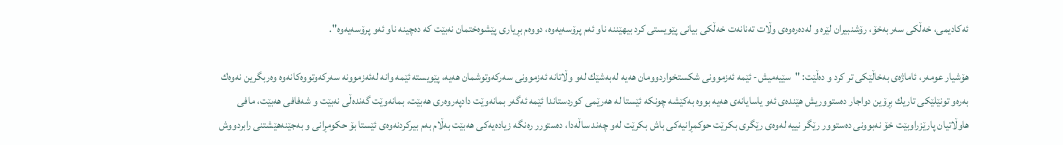ئه‌كادیمی، خه‌ڵكی سه‌ربه‌خۆ، رۆشنبیران لێره‌ و له‌ده‌ره‌وه‌ی وڵات ته‌نانه‌ت خه‌ڵكی بیانی پێویستی كرد بیهێننه‌ ناو ئه‌م پرۆسه‌یه‌وه‌، دووه‌م بڕیاری پێشوه‌ختمان نه‌بێت كه‌ ده‌چینه‌ ناو ئه‌و پرۆسه‌یه‌وه‌".

هۆشیار عومەر، ئاماژەی بەخاڵێکی تر کرد و دەڵێت: "سێیه‌میش- ئێمه‌ ئه‌زموونی شكستخواردوومان هه‌یه‌ له‌به‌شێك له‌و وڵاتانه‌ ئه‌زموونی سه‌ركه‌وتوشمان هه‌یه‌، پێویسته‌ ئێمه‌ وانه‌ له‌ئه‌زموونه‌ سه‌ركه‌وتووه‌كانه‌وه‌ وه‌ربگرین نه‌وه‌ك به‌ره‌و تونێلێكی تاریك بڕۆین دواجار ده‌ستووریش هێنده‌ی ئه‌و یاسایانه‌ی هه‌یه‌ بووه‌ به‌كێشه‌ چونكه‌ ئێستا له‌ هه‌رێمی كوردستاندا ئێمه‌ ئه‌گه‌ر بمانه‌وێت دادپه‌روه‌ری هه‌بێت، بمانه‌وێت گه‌نده‌ڵی نه‌بێت و شه‌فافی هه‌بێت، مافی هاوڵاتیان پارێزراوبێت خۆ نه‌بوونی ده‌ستوور رێگر نییه‌ له‌وه‌ی رێگری بكرێت حوكمڕانیه‌كی باش بكرێت له‌و چه‌ند ساڵه‌دا، ده‌ستورر ره‌نگه‌ زیاده‌یه‌كی هه‌بێت به‌ڵام به‌م بیركردنه‌وه‌ی ئێستا بۆ حكومڕانی و به‌جێنه‌هێشتنی رابردووش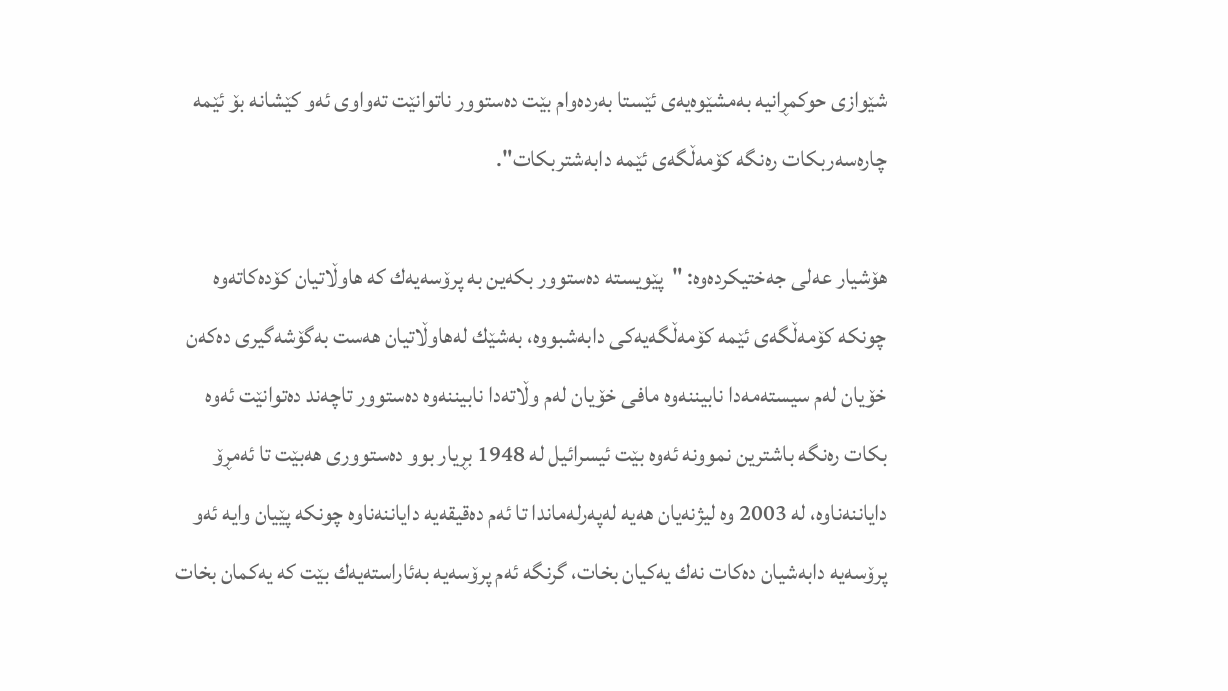شێوازی حوكمڕانیه‌ به‌مشێوه‌یه‌ی ئێستا به‌رده‌وام بێت ده‌ستوور ناتوانێت ته‌واوی ئه‌و كێشانه‌ بۆ ئێمه‌ چاره‌سه‌ربكات ره‌نگه‌ كۆمه‌ڵگه‌ی ئێمه‌ دابه‌شتربكات".

هۆشیار عەلی جەختیکردەوە: "پێویسته‌ ده‌ستوور بكه‌ین به‌ پرۆسه‌یه‌ك كه‌ هاوڵاتیان كۆده‌كاته‌وه‌ چونكه‌ كۆمه‌ڵگه‌ی ئێمه‌ كۆمه‌ڵگه‌یه‌كی دابه‌شبووه‌، به‌شێك له‌هاوڵاتیان هه‌ست به‌گۆشه‌گیری ده‌كه‌ن خۆیان له‌م سیسته‌مه‌دا نابیننه‌وه‌ مافی خۆیان له‌م وڵاته‌دا نابیننه‌وه‌ ده‌ستوور تاچه‌ند ده‌توانێت ئه‌وه‌ بكات ره‌نگه‌ باشترین نموونه‌ ئه‌وه‌ بێت ئیسرائیل له‌ 1948 بڕیار بوو ده‌ستووری هه‌بێت تا ئه‌مڕۆ دایاننه‌ناوه‌، له‌ 2003 وه‌ لیژنه‌یان هه‌یه‌ له‌په‌رله‌ماندا تا ئه‌م ده‌قیقه‌یه‌ دایاننه‌ناوه‌ چونكه‌ پێیان وایه‌ ئه‌و پرۆسه‌یه‌ دابه‌شیان ده‌كات نه‌ك یه‌كیان بخات، گرنگه‌ ئه‌م پرۆسه‌یه‌ به‌ئاراسته‌یه‌ك بێت كه‌ یه‌كمان بخات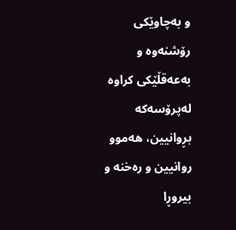و به‌چاوێكی رۆشنه‌وه‌ و به‌عه‌قڵێكی كراوه‌ له‌پرۆسه‌كه‌ بڕوانیین، هه‌موو روانیین و ره‌خنه‌ و بیروڕا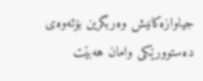جیاوازه‌كانیش وه‌ربگرین بۆئه‌وه‌ی ده‌ستوورێكی وامان هه‌بێت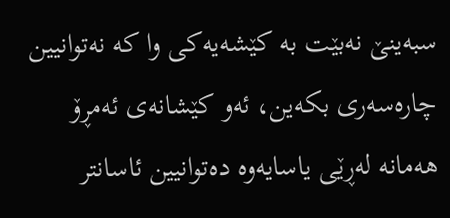سبه‌ینێ نه‌بێت به‌ كێشه‌یه‌كی وا كه‌ نه‌توانیین چاره‌سه‌ری بكه‌ین، ئه‌و كێشانه‌ی ئه‌مڕۆ هه‌مانه‌ له‌ڕێی یاسایه‌وه‌ ده‌توانیین ئاسانتر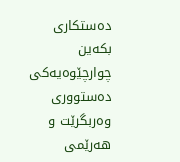ده‌ستكاری بكه‌ین چوارچێوه‌یه‌كی ده‌ستووری وه‌ربگرێت و هه‌رێمی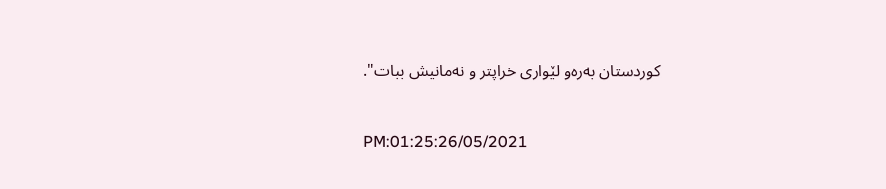كوردستان به‌ره‌و لێواری خراپتر و نه‌مانیش ببات".


PM:01:25:26/05/2021